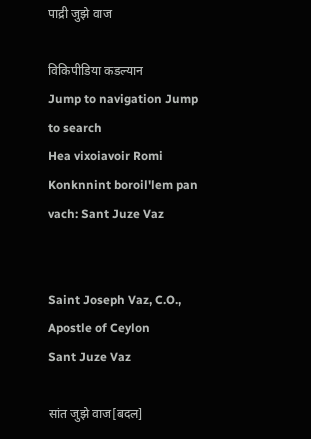पाद्री जुझे वाज

विकिपीडिया कडल्यान
Jump to navigation Jump to search
Hea vixoiavoir Romi Konknnint boroil'lem pan vach: Sant Juze Vaz


Saint Joseph Vaz, C.O., Apostle of Ceylon
Sant Juze Vaz

सांत जुझे वाज[बदल]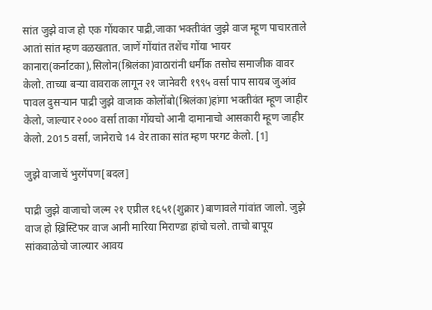सांत जुझे वाज हो एक गोंयकार पाद्री,जाका भक्तीवंत जुझे वाज म्हूण पाचारताले आतां सांत म्हण वळखतात. जाणें गोंयांत तशेंच गोंया भायर कानारा(कर्नाटका),सिलोन(श्रिलंका)वाठारांनी धर्मीक तसोच समाजीक वावर केलो. ताच्या बऱ्या वावराक लागून २१ जानेवरी १९९५ वर्सा पाप सायब जुआंव पावल दुसऱ्यान पाद्री जुझे वाजाक कोलोंबो(श्रिलंका)हांगा भक्तीवंत म्हूण जाहीर केलो, जाल्यार २००० वर्सा ताका गोंयचो आनी दामानाचो आसकारी म्हूण जाहीर केलो. 2015 वर्सा, जानेराचे 14 वेर ताका सांत म्हण परगट केलो. [1]

जुझे वाजाचें भुरगेंपण[बदल]

पाद्री जुझे वाजाचो जल्म २१ एप्रील १६५१(शुक्रार)बाणावले गांवांत जालो. जुझे वाज हो ख्रिस्टिफर वाज आनी मारिया मिराण्डा हांचो चलो. ताचो बापूय सांकवाळेचो जाल्यार आवय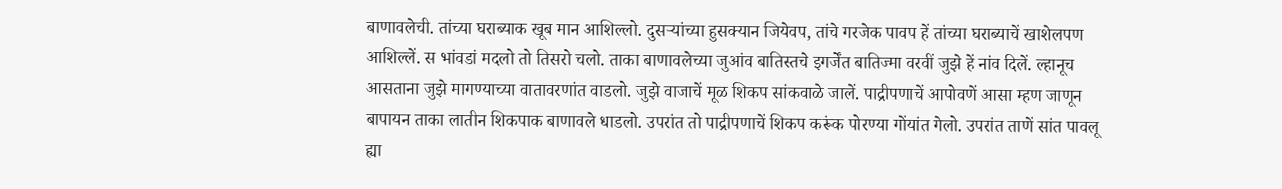बाणावलेची. तांच्या घराब्याक खूब मान आशिल्लो. दुसऱ्यांच्या हुसक्यान जियेवप, तांचे गरजेक पावप हें तांच्या घराब्याचें खाशेलपण आशिल्लें. स भांवडां मदलो तो तिसरो चलो. ताका बाणावलेच्या जुआंव बातिस्तचे इगर्जेंत बातिज्मा वरवीं जुझे हें नांव दिलें. ल्हानूच आसताना जुझे मागण्याच्या वातावरणांत वाडलो. जुझे वाजाचें मूळ शिकप सांकवाळे जालें. पाद्रीपणाचें आपोवणें आसा म्हण जाणून बापायन ताका लातीन शिकपाक बाणावले धाडलो. उपरांत तो पाद्रीपणाचें शिकप करूंक पोरण्या गोंयांत गेलो. उपरांत ताणें सांत पावलू ह्या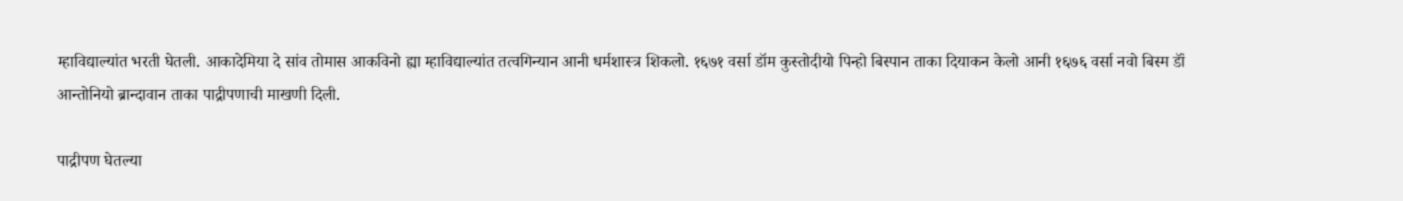म्हाविद्याल्यांत भरती घेतली. आकादेमिया दे सांव तोमास आकविनो ह्या म्हाविद्याल्यांत तत्वगिन्यान आनी धर्मशास्त्र शिकलो. १६७१ वर्सा डॉम कुस्तोदीयो पिन्हो बिस्पान ताका दियाकन केलो आनी १६७६ वर्सा नवो बिस्म डॉं आन्तोनियो ब्रान्दावान ताका पाद्रीपणाची माखणी दिली.

पाद्रीपण घेतल्या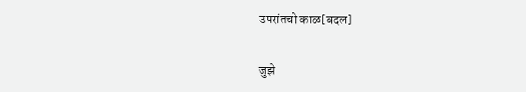उपरांतचो काळ[बदल]

जुझे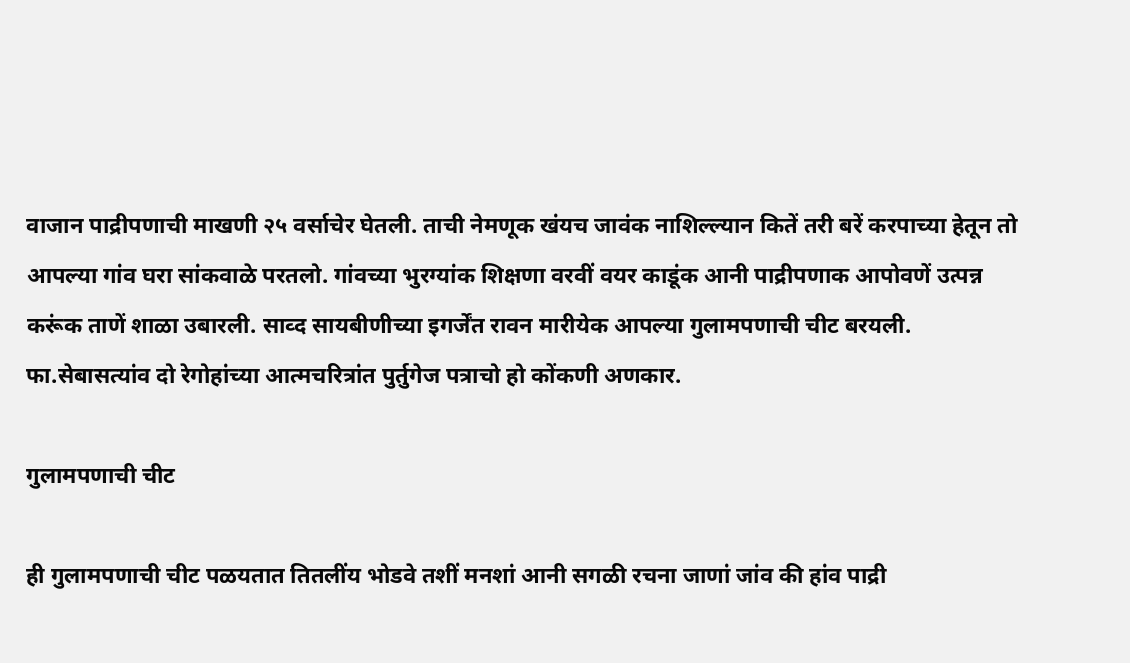वाजान पाद्रीपणाची माखणी २५ वर्साचेर घेतली. ताची नेमणूक खंयच जावंक नाशिल्ल्यान कितें तरी बरें करपाच्या हेतून तो आपल्या गांव घरा सांकवाळे परतलो. गांवच्या भुरग्यांक शिक्षणा वरवीं वयर काडूंक आनी पाद्रीपणाक आपोवणें उत्पन्न करूंक ताणें शाळा उबारली. साव्द सायबीणीच्या इगर्जेंत रावन मारीयेक आपल्या गुलामपणाची चीट बरयली. फा.सेबासत्यांव दो रेगोहांच्या आत्मचरित्रांत पुर्तुगेज पत्राचो हो कोंकणी अणकार.

गुलामपणाची चीट

ही गुलामपणाची चीट पळयतात तितलींय भोडवे तशीं मनशां आनी सगळी रचना जाणां जांव की हांव पाद्री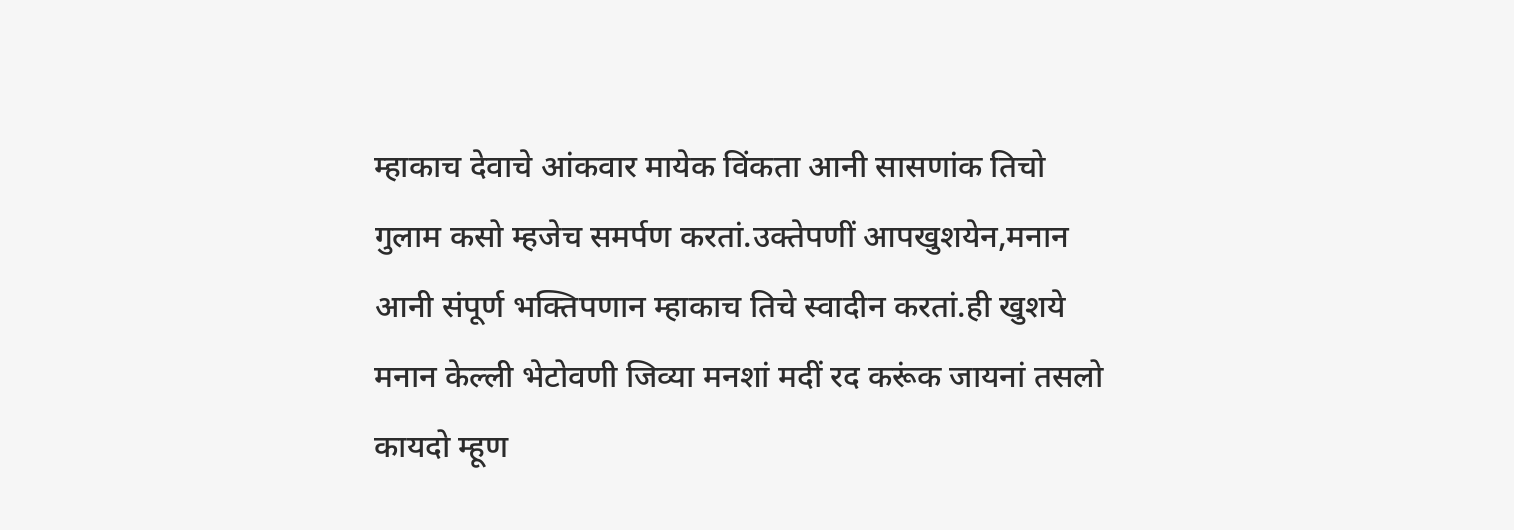म्हाकाच देवाचे आंकवार मायेक विंकता आनी सासणांक तिचो गुलाम कसो म्हजेच समर्पण करतां.उक्तेपणीं आपखुशयेन,मनान आनी संपूर्ण भक्तिपणान म्हाकाच तिचे स्वादीन करतां.ही खुशये मनान केल्ली भेटोवणी जिव्या मनशां मदीं रद करूंक जायनां तसलो कायदो म्हूण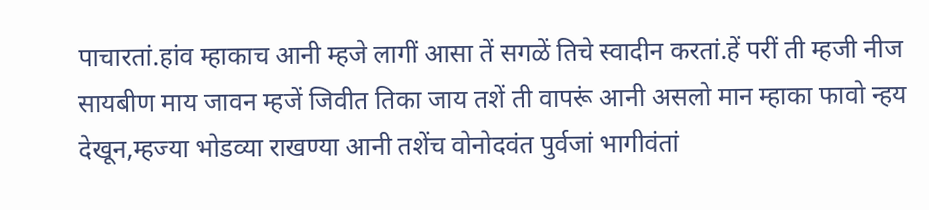पाचारतां.हांव म्हाकाच आनी म्हजे लागीं आसा तें सगळें तिचे स्वादीन करतां.हें परीं ती म्हजी नीज सायबीण माय जावन म्हजें जिवीत तिका जाय तशें ती वापरूं आनी असलो मान म्हाका फावो न्हय देखून,म्हज्या भोडव्या राखण्या आनी तशेंच वोनोदवंत पुर्वजां भागीवंतां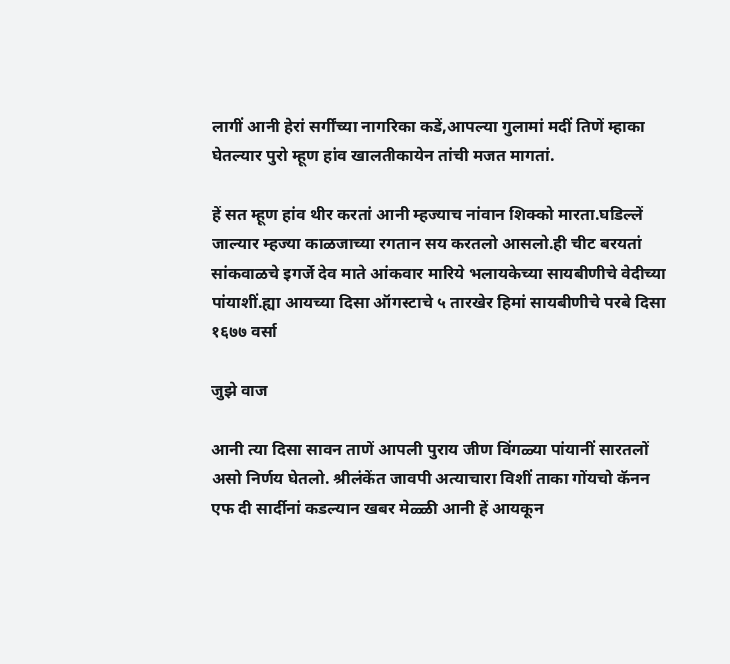लागीं आनी हेरां सर्गींच्या नागरिका कडें,आपल्या गुलामां मदीं तिणें म्हाका घेतल्यार पुरो म्हूण हांव खालतीकायेन तांची मजत मागतां.

हें सत म्हूण हांव थीर करतां आनी म्हज्याच नांवान शिक्को मारता.घडिल्लें जाल्यार म्हज्या काळजाच्या रगतान सय करतलो आसलो.ही चीट बरयतां सांकवाळचे इगर्जे देव माते आंकवार मारिये भलायकेच्या सायबीणीचे वेदीच्या पांयाशीं.ह्या आयच्या दिसा ऑगस्टाचे ५ तारखेर हिमां सायबीणीचे परबे दिसा १६७७ वर्सा

जुझे वाज

आनी त्या दिसा सावन ताणें आपली पुराय जीण विंगळ्या पांयानीं सारतलों असो निर्णय घेतलो. श्रीलंकेंत जावपी अत्याचारा विशीं ताका गोंयचो कॅनन एफ दी सार्दीनां कडल्यान खबर मेळ्ळी आनी हें आयकून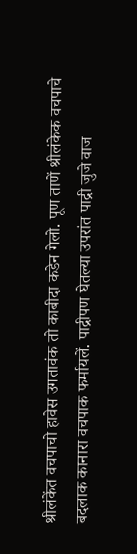श्रीलंकेंत वचपाचो हावेस उगतावंक तो काबीदा कडेन गेलो. पूण ताणें श्रीलंकेक वचपाचे बदलाक कानारा वचपाक फर्मायलें. पाद्रीपण घेतल्या उपरांत पाद्री जुजे वाज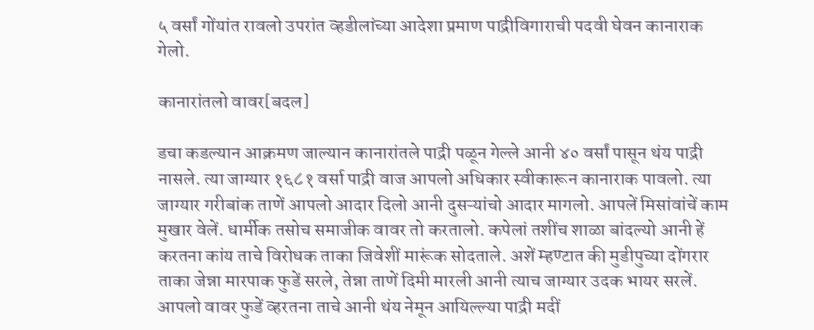५ वर्सां गोंयांत रावलो उपरांत व्हडीलांच्या आदेशा प्रमाण पाद्रीविगाराची पदवी घेवन कानाराक गेलो.

कानारांतलो वावर[बदल]

डचा कडल्यान आक्रमण जाल्यान कानारांतले पाद्री पळून गेल्ले आनी ४० वर्सां पासून थंय पाद्री नासले. त्या जाग्यार १६८१ वर्सा पाद्री वाज आपलो अधिकार स्वीकारून कानाराक पावलो. त्या जाग्यार गरीबांक ताणें आपलो आदार दिलो आनी दुसऱ्यांचो आदार मागलो. आपलें मिसांवांचें काम मुखार वेलें. धार्मीक तसोच समाजीक वावर तो करतालो. कपेलां तशींच शाळा बांदल्यो आनी हें करतना कांय ताचे विरोधक ताका जिवेशीं मारूंक सोदताले. अशें म्हण्टात की मुडीपुच्या दोंगरार ताका जेन्ना मारपाक फुडें सरले, तेन्ना ताणें दिमी मारली आनी त्याच जाग्यार उदक भायर सरलें. आपलो वावर फुडें व्हरतना ताचे आनी थंय नेमून आयिल्ल्या पाद्री मदीं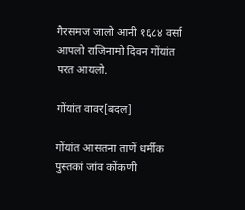गैरसमज जालो आनी १६८४ वर्सा आपलो राजिनामो दिवन गोंयांत परत आयलो.

गोंयांत वावर[बदल]

गोंयांत आसतना ताणें धर्मीक पुस्तकां जांव कोंकणी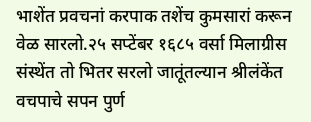भाशेंत प्रवचनां करपाक तशेंच कुमसारां करून वेळ सारलो.२५ सप्टेंबर १६८५ वर्सा मिलाग्रीस संस्थेंत तो भितर सरलो जातूंतल्यान श्रीलंकेंत वचपाचे सपन पुर्ण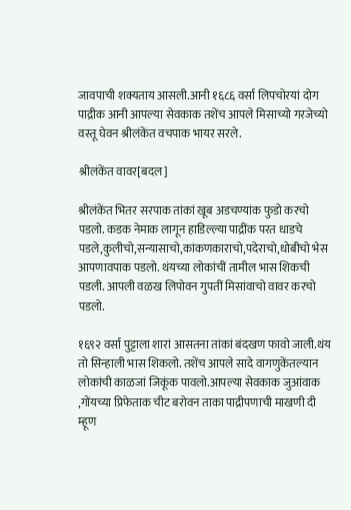जावपाची शक्यताय आसली.आनी १६८६ वर्सा लिपचोरयां दोग पाद्रीक आनी आपल्या सेवकाक तशेंच आपले मिसाच्यो गरजेच्यो वस्तू घेवन श्रीलंकेंत वचपाक भायर सरले.

श्रीलंकेंत वावर[बदल]

श्रीलंकेंत भितर सरपाक तांकां खूब अडचण्यांक फुडो करचो पडलो. कडक नेमाक लागून हाडिल्ल्या पाद्रींक परत धाडचे पडले,कुलीचो,सन्यासाचो,कांकणकाराचो,पदेराचो,धोबीचो भेस आपणावपाक पडलो. थंयच्या लोकांचीं तामील भास शिकची पडली. आपली वळख लिपोवन गुपतीं मिसांवाचो वावर करचो पडलो.

१६९२ वर्सा पुट्टाला शारां आसतना तांकां बंदखण फावो जाली.थंय तो सिन्हाली भास शिकलो. तशेंच आपले सादे वागणुकेंतल्यान लोकांची काळजां जिकूंक पावलो.आपल्या सेवकाक जुआंवाक ,गोंयच्या प्रिफेताक चीट बरोवन ताका पाद्रीपणाची माखणी दी म्हूण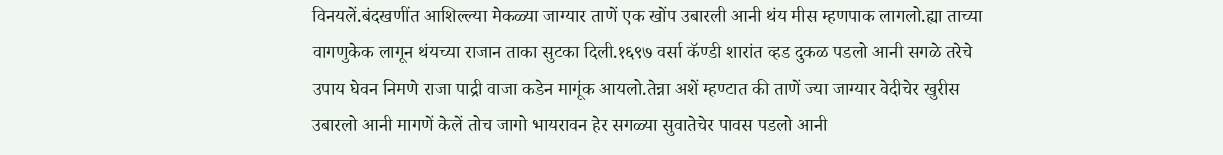विनयलें.बंदखणींत आशिल्ल्या मेकळ्या जाग्यार ताणें एक खोंप उबारली आनी थंय मीस म्हणपाक लागलो.ह्या ताच्या वागणुकेक लागून थंयच्या राजान ताका सुटका दिली.१६९७ वर्सा कॅण्डी शारांत व्हड दुकळ पडलो आनी सगळे तरेचे उपाय घेवन निमणे राजा पाद्री वाजा कडेन मागूंक आयलो.तेन्ना अशें म्हण्टात की ताणें ज्या जाग्यार वेदीचेर खुरीस उबारलो आनी मागणें केलें तोच जागो भायरावन हेर सगळ्या सुवातेचेर पावस पडलो आनी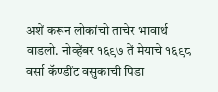अशें करून लोकांचो ताचेर भावार्थ वाडलो. नोव्हेंबर १६९७ तें मेयाचे १६९८ वर्सा कॅण्डींट वसुकाची पिडा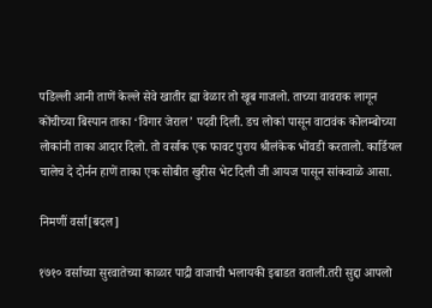पडिल्ली आनी ताणें केल्ले सेवे खातीर ह्या वेळार तो खूब गाजलो. ताच्या वावराक लागून कोंचीच्या बिस्पान ताका ‘विगार जेराल’ पदवी दिली. डच लोकां पासून वाटावंक कोलम्बोच्या लोकांनी ताका आदार दिलो. तो वर्साक एक फावट पुराय श्रीलंकेक भोंवडी करतालो. कार्डियल चालेच दे दोर्नन हाणें ताका एक सोबीत खुरीस भेट दिली जी आयज पासून सांकवाळे आसा.

निमणीं वर्सां[बदल]

१७१० वर्साच्या सुरवातेच्या काळार पाद्री वाजाची भलायकी इबाडत वताली.तरी सुद्दा आपलो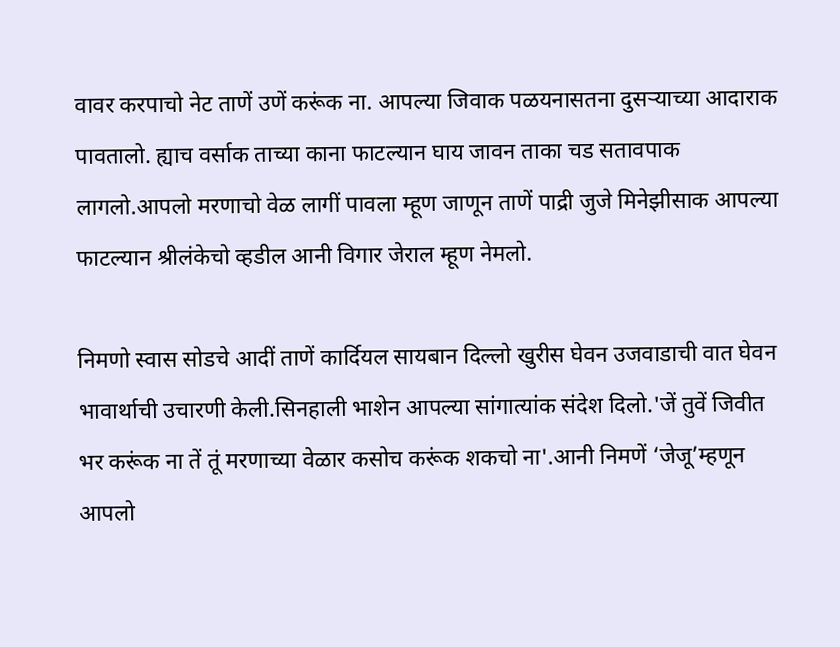वावर करपाचो नेट ताणें उणें करूंक ना. आपल्या जिवाक पळयनासतना दुसऱ्याच्या आदाराक पावतालो. ह्याच वर्साक ताच्या काना फाटल्यान घाय जावन ताका चड सतावपाक लागलो.आपलो मरणाचो वेळ लागीं पावला म्हूण जाणून ताणें पाद्री जुजे मिनेझीसाक आपल्या फाटल्यान श्रीलंकेचो व्हडील आनी विगार जेराल म्हूण नेमलो.

निमणो स्वास सोडचे आदीं ताणें कार्दियल सायबान दिल्लो खुरीस घेवन उजवाडाची वात घेवन भावार्थाची उचारणी केली.सिनहाली भाशेन आपल्या सांगात्यांक संदेश दिलो.'जें तुवें जिवीत भर करूंक ना तें तूं मरणाच्या वेळार कसोच करूंक शकचो ना'.आनी निमणें ‘जेजू’म्हणून आपलो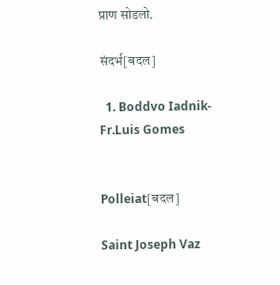प्राण सोडलो.

संदर्भ[बदल]

  1. Boddvo Iadnik-Fr.Luis Gomes


Polleiat[बदल]

Saint Joseph Vaz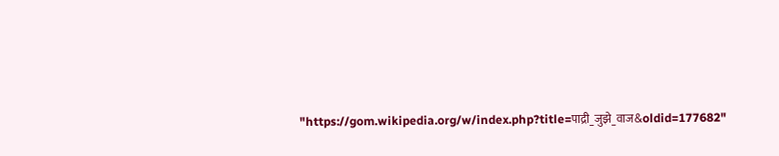"https://gom.wikipedia.org/w/index.php?title=पाद्री_जुझे_वाज&oldid=177682"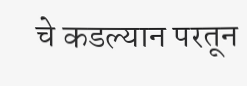चे कडल्यान परतून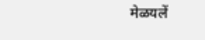मेळयलें